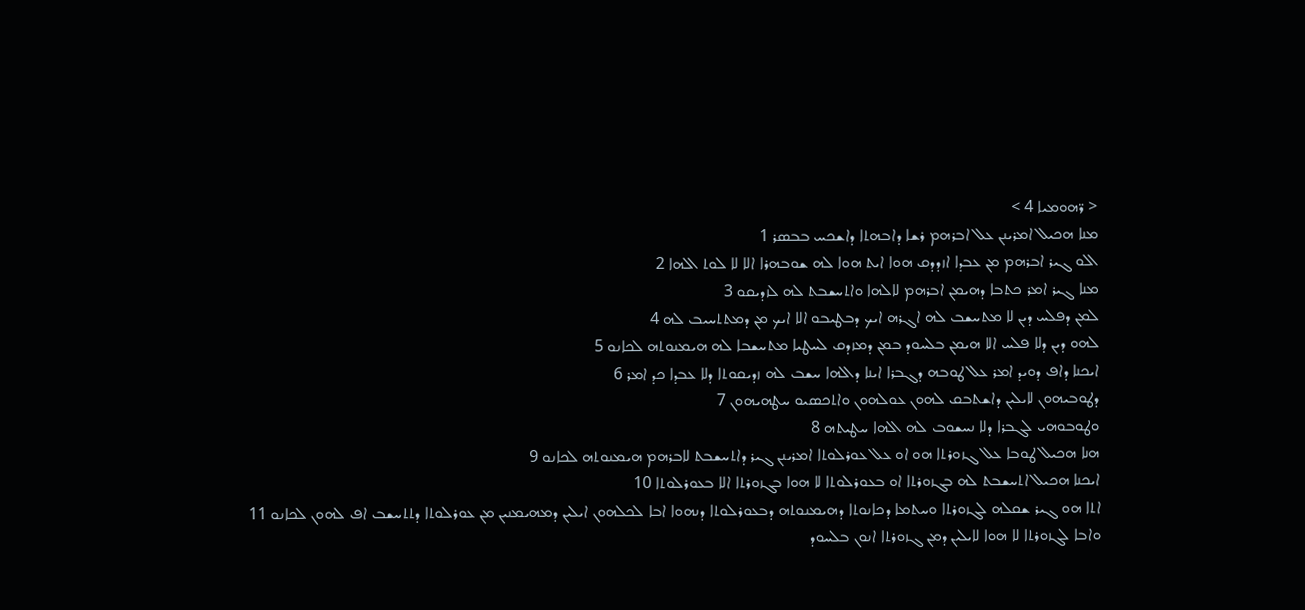< ܪ̈ܗܘܡܝܐ 4 >
ܡܢܐ ܗܟܝܠ ܐܡܪܝܢܢ ܥܠ ܐܒܪܗܡ ܪܫܐ ܕܐܒܗܬܐ ܕܐܫܟܚ ܒܒܤܪ 1
ܐܠܘ ܓܝܪ ܐܒܪܗܡ ܡܢ ܥܒܕܐ ܐܙܕܕܩ ܗܘܐ ܐܝܬ ܗܘܐ ܠܗ ܫܘܒܗܪܐ ܐܠܐ ܠܐ ܠܘܬ ܐܠܗܐ 2
ܡܢܐ ܓܝܪ ܐܡܪ ܟܬܒܐ ܕܗܝܡܢ ܐܒܪܗܡ ܠܐܠܗܐ ܘܐܬܚܫܒܬ ܠܗ ܠܙܕܝܩܘ 3
ܠܡܢ ܕܦܠܚ ܕܝܢ ܠܐ ܡܬܚܫܒ ܠܗ ܐܓܪܗ ܐܝܟ ܕܒܛܝܒܘ ܐܠܐ ܐܝܟ ܡܢ ܕܡܬܬܚܝܒ ܠܗ 4
ܠܗܘ ܕܝܢ ܕܠܐ ܦܠܚ ܐܠܐ ܗܝܡܢ ܒܠܚܘܕ ܒܡܢ ܕܡܙܕܩ ܠܚܛܝܐ ܡܬܚܫܒܐ ܠܗ ܗܝܡܢܘܬܗ ܠܟܐܢܘ 5
ܐܝܟܢܐ ܕܐܦ ܕܘܝܕ ܐܡܪ ܥܠ ܛܘܒܗ ܕܓܒܪܐ ܐܝܢܐ ܕܐܠܗܐ ܚܫܒ ܠܗ ܙܕܝܩܘܬܐ ܕܠܐ ܥܒܕܐ ܟܕ ܐܡܪ 6
ܕܛܘܒܝܗܘܢ ܠܐܝܠܝܢ ܕܐܫܬܒܩ ܠܗܘܢ ܥܘܠܗܘܢ ܘܐܬܟܤܝܘ ܚܛܗܝܗܘܢ 7
ܘܛܘܒܘܗܝ ܠܓܒܪܐ ܕܠܐ ܢܚܫܘܒ ܠܗ ܐܠܗܐ ܚܛܝܬܗ 8
ܗܢܐ ܗܟܝܠ ܛܘܒܐ ܥܠ ܓܙܘܪܬܐ ܗܘ ܐܘ ܥܠ ܥܘܪܠܘܬܐ ܐܡܪܝܢܢ ܓܝܪ ܕܐܬܚܫܒܬ ܠܐܒܪܗܡ ܗܝܡܢܘܬܗ ܠܟܐܢܘ 9
ܐܝܟܢܐ ܗܟܝܠ ܐܬܚܫܒܬ ܠܗ ܒܓܙܘܪܬܐ ܐܘ ܒܥܘܪܠܘܬܐ ܠܐ ܗܘܐ ܒܓܙܘܪܬܐ ܐܠܐ ܒܥܘܪܠܘܬܐ 10
ܐܬܐ ܗܘ ܓܝܪ ܫܩܠܗ ܠܓܙܘܪܬܐ ܘܚܬܡܐ ܕܟܐܢܘܬܐ ܕܗܝܡܢܘܬܗ ܕܒܥܘܪܠܘܬܐ ܕܢܗܘܐ ܐܒܐ ܠܟܠܗܘܢ ܐܝܠܝܢ ܕܡܗܝܡܢܝܢ ܡܢ ܥܘܪܠܘܬܐ ܕܬܬܚܫܒ ܐܦ ܠܗܘܢ ܠܟܐܢܘ 11
ܘܐܒܐ ܠܓܙܘܪܬܐ ܠܐ ܗܘܐ ܠܐܝܠܝܢ ܕܡܢ ܓܙܘܪܬܐ ܐܢܘܢ ܒܠܚܘܕ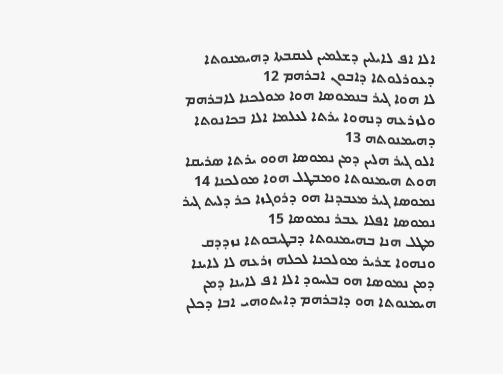ܐܠܐ ܐܦ ܠܐܝܠܝܢ ܕܫܠܡܝܢ ܠܥܩܒܬܐ ܕܗܝܡܢܘܬܐ ܕܥܘܪܠܘܬܐ ܕܐܒܘܢ ܐܒܪܗܡ 12
ܠܐ ܗܘܐ ܓܝܪ ܒܢܡܘܤܐ ܗܘܐ ܡܘܠܟܢܐ ܠܐܒܪܗܡ ܘܠܙܪܥܗ ܕܢܗܘܐ ܝܪܬܐ ܠܥܠܡܐ ܐܠܐ ܒܟܐܢܘܬܐ ܕܗܝܡܢܘܬܗ 13
ܐܠܘ ܓܝܪ ܗܠܝܢ ܕܡܢ ܢܡܘܤܐ ܗܘܘ ܝܪܬܐ ܤܪܝܩܐ ܗܘܬ ܗܝܡܢܘܬܐ ܘܡܒܛܠ ܗܘܐ ܡܘܠܟܢܐ 14
ܢܡܘܤܐ ܓܝܪ ܡܥܒܕܢܐ ܗܘ ܕܪܘܓܙܐ ܟܪ ܕܠܝܬ ܓܝܪ ܢܡܘܤܐ ܐܦܠܐ ܥܒܪ ܢܡܘܤܐ 15
ܡܛܠ ܗܢܐ ܒܗܝܡܢܘܬܐ ܕܒܛܝܒܘܬܐ ܢܙܕܕܩ ܘܢܗܘܐ ܫܪܝܪ ܡܘܠܟܢܐ ܠܟܠܗ ܙܪܥܗ ܠܐ ܠܐܝܢܐ ܕܡܢ ܢܡܘܤܐ ܗܘ ܒܠܚܘܕ ܐܠܐ ܐܦ ܠܐܝܢܐ ܕܡܢ ܗܝܡܢܘܬܐ ܗܘ ܕܐܒܪܗܡ ܕܐܝܬܘܗܝ ܐܒܐ ܕܟܠܢ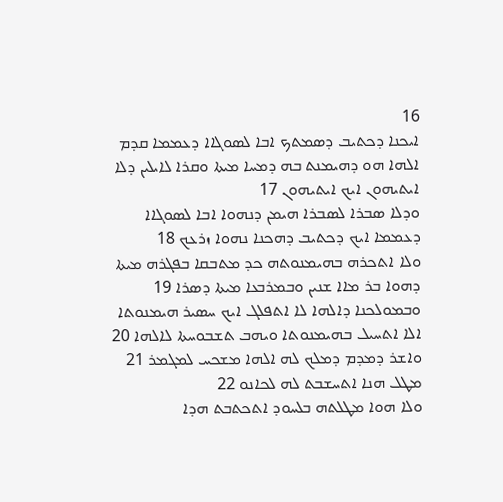16
ܐܝܟܢܐ ܕܟܬܝܒ ܕܤܡܬܟ ܐܒܐ ܠܤܘܓܐܐ ܕܥܡܡܐ ܩܕܡ ܐܠܗܐ ܗܘ ܕܗܝܡܢܬ ܒܗ ܕܡܚܐ ܡܝܬܐ ܘܩܪܐ ܠܐܝܠܝܢ ܕܠܐ ܐܝܬܝܗܘܢ ܐܝܟ ܐܝܬܝܗܘܢ 17
ܘܕܠܐ ܤܒܪܐ ܠܤܒܪܐ ܗܝܡܢ ܕܢܗܘܐ ܐܒܐ ܠܤܘܓܐܐ ܕܥܡܡܐ ܐܝܟ ܕܟܬܝܒ ܕܗܟܢܐ ܢܗܘܐ ܙܪܥܟ 18
ܘܠܐ ܐܬܟܪܗ ܒܗܝܡܢܘܬܗ ܟܕ ܡܬܒܩܐ ܒܦܓܪܗ ܡܝܬܐ ܕܗܘܐ ܒܪ ܡܐܐ ܫܢܝܢ ܘܒܡܪܒܥܐ ܡܝܬܐ ܕܤܪܐ 19
ܘܒܡܘܠܟܢܐ ܕܐܠܗܐ ܠܐ ܐܬܦܠܓ ܐܝܟ ܚܤܝܪ ܗܝܡܢܘܬܐ ܐܠܐ ܐܬܚܝܠ ܒܗܝܡܢܘܬܐ ܘܝܗܒ ܬܫܒܘܚܬܐ ܠܐܠܗܐ 20
ܘܐܫܪ ܕܡܕܡ ܕܡܠܟ ܠܗ ܐܠܗܐ ܡܫܟܚ ܠܡܓܡܪ 21
ܡܛܠ ܗܢܐ ܐܬܚܫܒܬ ܠܗ ܠܟܐܢܘ 22
ܘܠܐ ܗܘܐ ܡܛܠܬܗ ܒܠܚܘܕ ܐܬܟܬܒܬ ܗܕܐ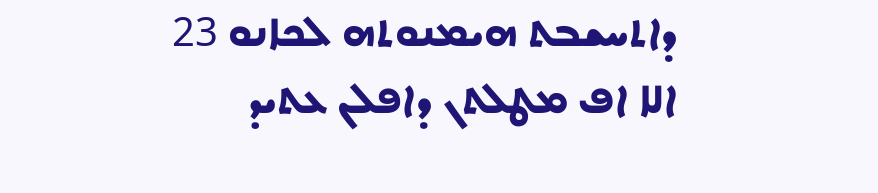ܕܐܬܚܫܒܬ ܗܝܡܢܘܬܗ ܠܟܐܢܘ 23
ܐܠܐ ܐܦ ܡܛܠܬܢ ܕܐܦܠܢ ܥܬܝܕ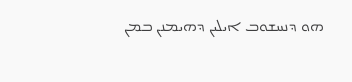ܗܘ ܕܢܚܫܘܒ ܐܝܠܝܢ ܕܗܝܡܢܢ ܒܡܢ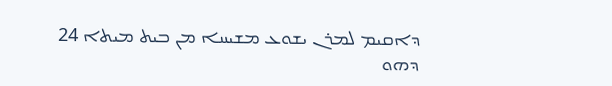ܕܐܩܝܡ ܠܡܪܢ ܝܫܘܥ ܡܫܝܚܐ ܡܢ ܒܝܬ ܡܝܬܐ 24
ܕܗܘ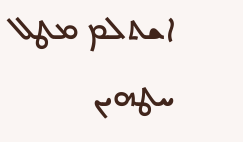ܐܫܬܠܡ ܡܛܠ ܚܛܗܝܢ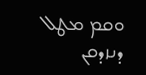ܘܩܡ ܡܛܠ ܕܢܙܕܩܢ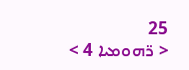25
< ܪ̈ܗܘܡܝܐ 4 >